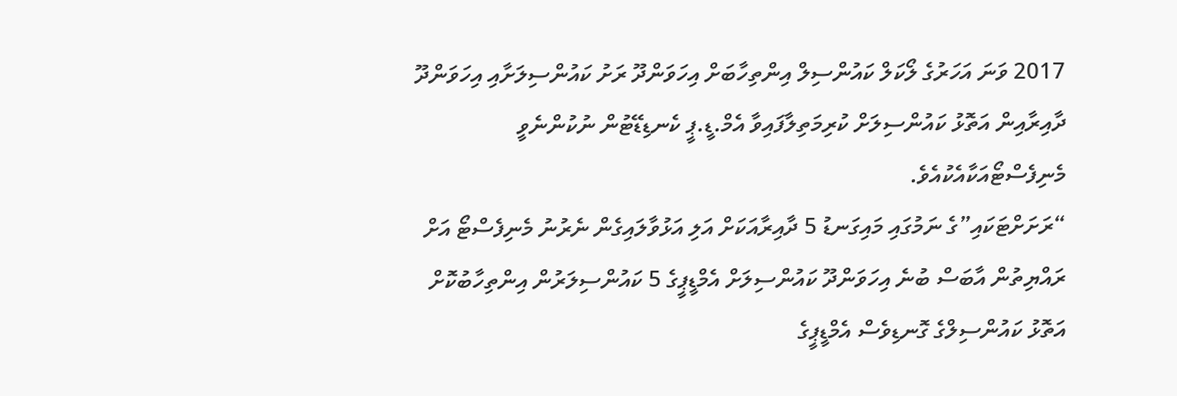2017 ވަނަ އަހަރުގެ ލޯކަލް ކައުންސިލް އިންތިހާބަށް އިހަވަންދޫ ރަށު ކައުންސިލަށާއި އިހަވަންދޫ ދާއިރާއިން އަތޮޅު ކައުންސިލަށް ކުރިމަތިލާފައިވާ އެމް.ޑީ.ޕީ ކެނޑިޑޭޓުން ނުކުންނެވީ މެނިފެސްޓޯއަކާއެކުއެވެ.
“ރަށަށްޓަކައި”ގެ ނަމުގައި މައިގަނޑު 5 ދާއިރާއަކަށް އަލި އަޅުވާލައިގެން ނެރުނު މެނިފެސްޓޯ އަށް ރައްޔިތުން އާބަސް ބުނެ އިހަވަންދޫ ކައުންސިލަށް އެމްޑީޕީގެ 5 ކައުންސިލަރުން އިންތިހާބުކޮށް އަތޮޅު ކައުންސިލްގެ ގޮނޑިވެސް އެމްޑީޕީގެ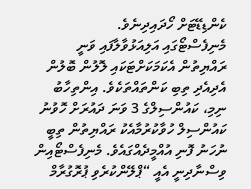ކެންޑިޑޭޓަށް ހޯދައިދިނެވެ.
މެނިފެސްޓޯގައި އަލިއަޅުވާލާފައި ވަނީ ރައްޔިތުން އެކަމަކަށްޓަކައި ލޮލުން ބޮލުން އެދިއެދި ތިބި ކަންތައްތަކެވެ. އިންތިހާބު ނިމި، ކައުންސިލްގެ 3 ވަނަ ދައުރަށް ހޮވުނު ކައުންސިލް ހުވާކުރުމާއެކު ރައްޔިތުން ތިބީ ނުހަނު ފޮނި އުއްމީދެއްގައެވެ. މެނިފެސްޓޯއިން ވިސްނާދިނީ އެއީ “ޕްލޭންކުރެވި ޕުރޮގުރާމް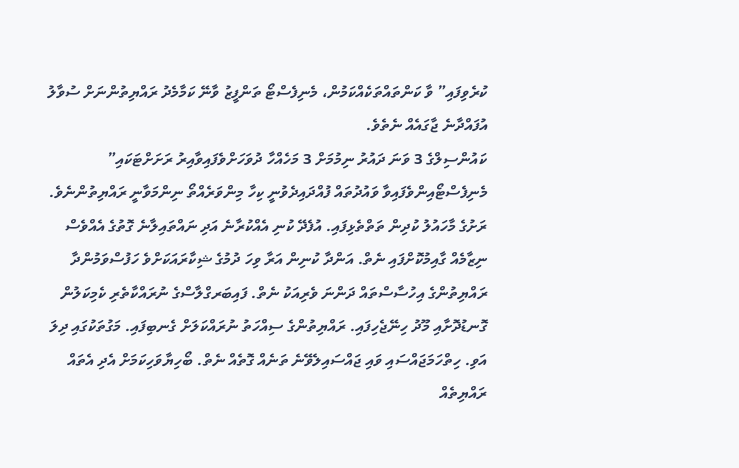ކުރެވިފައި” ވާ ކަންތައްތަކެއްކަމުން، މެނިފެސްޓޯ ތަންފީޒު ވާނޭ ކަމާމެދު ރައްޔިތުންނަށް ސުވާލު އުފައްދާނެ ޖާގައެއް ނެތެވެ.
ކައުންސިލްގެ 3 ވަނަ ދައުރު ނިމުމަށް 3 މަހެއްހާ ދުވަހަށްވެފައިވާއިރު ރަށަށްޓަކައި” މެނިފެސްޓޯއިންވެފައިވާ ވައުދުތައް ފުއްދައިދެވުނީ ކިހާ މިންވަރެއްތޯ ނިންމަވާނީ ރައްޔިތުންނެވެ.
ރަށުގެ މާހައުލު ކުދިން ތަތްތެޅިފައި. އުފެދޭ ކުނި އެއްކުރާނެ އަދި ނައްތައިލާނެ ގޮތުގެ އެއްވެސް ނިޒާމެއް ގާއިމުކޮށްފައި ނެތް. އަންދާ ކުނިން އަރާ ވިހަ ދުމުގެ ޝިކާރައަކަށްވެ ހަފުސްވަމުންދާ ރައްޔިތުންގެ އިހުސާސްތައް ދަންނަ ވެރިއަކު ނެތް. ފައިބަރގްލާސްގެ ނުރައްކާތެރި ކެމިކަލުން ގޮނޑުދޮށާއި މޫދު ހިނޭޖެހިފައި. ރައްޔިތުންގެ ސިއްހަތު ނުރައްކަލަށް ގެނބިފައި. މަގުތަކުގައި ދިލަ އަވި. ހިތްހަމަޖައްސައި ވައި ޖައްސައިލެވޭނެ ތަނެއް ގޮތެއް ނެތް. ބޯހިޔާވަހިކަމަށް އެދި އެތައް ރައްޔިތެއް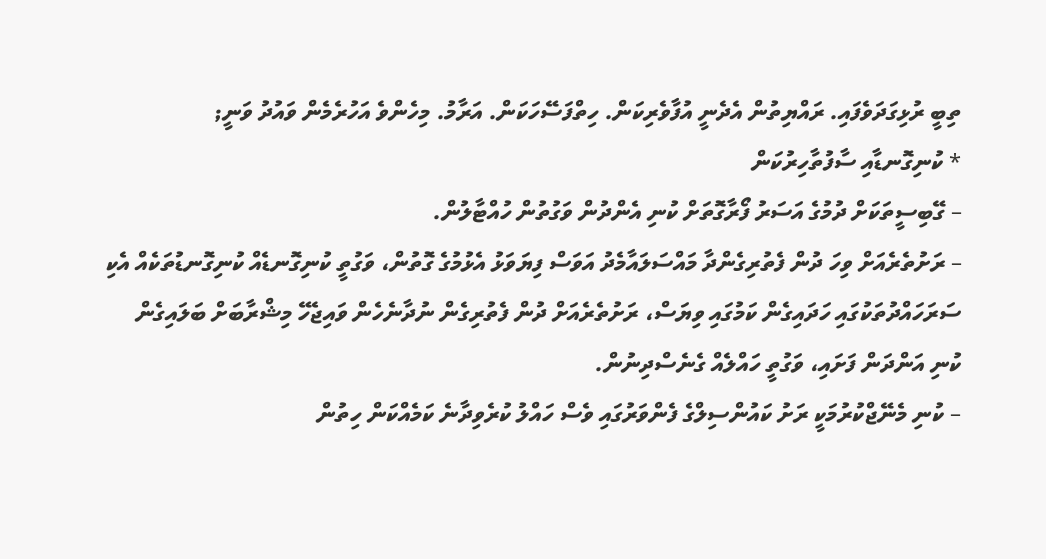ތިބީ ރުޅިގަދަވެފައި. ރައްޔިތުން އެދެނީ އުފާވެރިކަން. ހިތްފަސޭހަކަން. އަރާމު. މިހެންވެ އަހުރެމެން ވައުދު ވަނީ;
* ކުނިގޮނޑާއި ސާފުތާހިރުކަން
– ގޭބިސީތަކަށް ދުމުގެ އަސަރު ފޯރާގޮތަށް ކުނި އެންދުން ވަގުތުން ހުއްޓާލުން.
– ރަށުތެރެއަށް ވިހަ ދުން ފެތުރިގެންދާ މައްސަލައާމެދު އަވަސް ފިޔަވަޅު އެޅުމުގެ ގޮތުން، ވަގުތީ ކުނިގޮނޑެއް ކުނިގޮނޑުތަކެއް އެކި ސަރަހައްދުތަކުގައި ހަދައިގެން ކަމުގައި ވިޔަސް، ރަށުތެރެއަށް ދުން ފެތުރިގެން ނުދާނެހެން ވައިޖެހޭ މިޝްރާބަށް ބަލައިގެން ކުނި އަންދަން ފަށައި، ވަގުތީ ހައްލެއް ގެނެސްދިނުން.
– ކުނި މެނޭޖްކުރުމަކީ ރަށު ކައުންސިލްގެ ފެންވަރުގައި ވެސް ހައްލު ކުރެވިދާނެ ކަމެއްކަން ހިތުން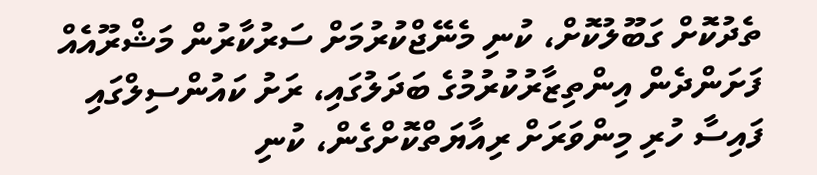ތެދުކޮށް ގަބޫލުކޮށް، ކުނި މެނޭޖްކުރުމަށް ސަރުކާރުން މަޝްރޫއެއް ފަށަންދެން އިންތިޒާރުކުރުމުގެ ބަދަލުގައި، ރަށު ކައުންސިލްގައި ފައިސާ ހުރި މިންވަރަށް ރިއާޔަތްކޮށްގެން، ކުނި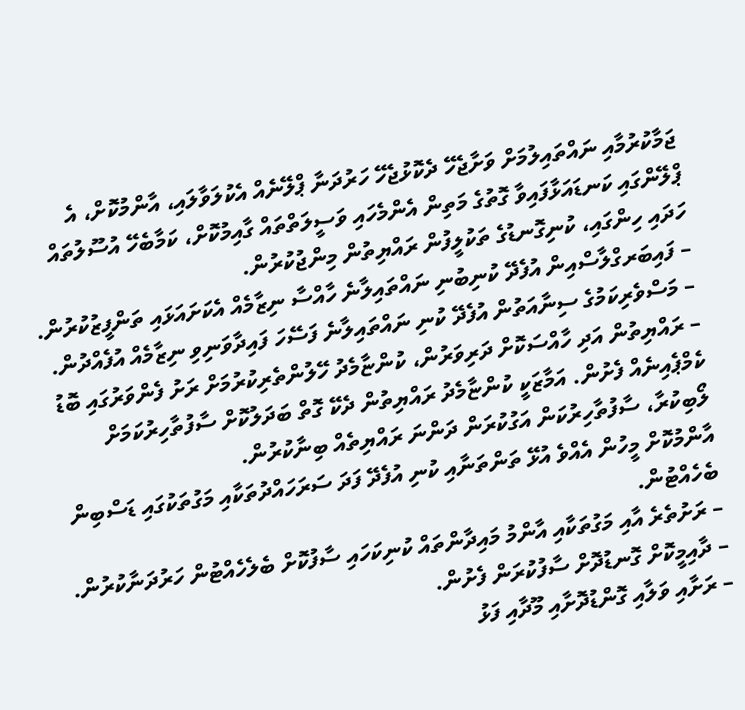ޖަމާކުރުމާއި ނައްތައިލުމަށް ވަށާޖެހޭ ދެކޮޅުޖެހޭ ހަރުދަނާ ޕްލޭނެއް އެކުލަވާލައި، އާންމުކޮށް، އެ ޕްލޭންގައި ކަނޑައަޅާފައިވާ ގޮތުގެ މަތިން އެންމެހައި ވަސީލަތްތައް ގާއިމުކޮށް، ކަމާބެހޭ އުސޫލުތައް ހަދައި ހިންގައި، ކުނިގޮނޑުގެ ތަކުލީފުން ރައްޔިތުން މިންޖުކުރުން.
– ފައިބަރގްލާސްއިން އުފެދޭ ކުނިބުނި ނައްތައިލާނެ ހާއްސާ ނިޒާމެއް އެކަށައަޅައި ތަންފީޒުކުރުން.
– މަސްވެރިކަމުގެ ސިނާއަތުން އުފެދޭ ކުނި ނައްތައިލާނެ ފަސޭހަ ފައިދާވަނިވި ނިޒާމެއް އުފެއްދުން.
– ރައްޔިތުން އަދި ހާއްސަކޮށް ދަރިވަރުން، ކުންޏާމެދު ހޭލުންތެރިކުރުމަށް ރަށު ފެންވަރުގައި ބޮޑު ކެމްޕެއިނެއް ފެށުން. އަމާޒަކީ ކުންޏާމެދު ރައްޔިތުން ދެކޭ ގޮތް ބަދަލުކޮށް ސާފުތާހިރުކަމަށް ލޯބިކުރާ، ސާފުތާހިރުކަން އަގުކުރަން ދަންނަ ރައްޔިތެއް ބިނާކުރުން.
އާންމުކޮށް މީހުން އެއްވެ އުޅޭ ތަންތަނާއި ކުނި އުފެދޭ ފަދަ ސަރަހައްދުތަކާއި މަގުތަކުގައި ޑަސްބިން ބެހެއްޓުން.
– ރަށުތެރެ އާއި މަގުތަކާއި އާންމު މައިދާންތައް ކުނިކަހައި ސާފުކޮށް ބެލެހެއްޓުން ހަރުދަނާކުރުން.
– ދާއިމީކޮށް ގޮނޑުދޮށް ސާފުކުރަން ފެށުން.
– ރަށާއި ވަލާއި ގޮންޑުދޮށާއި މޫދާއި ފަޅު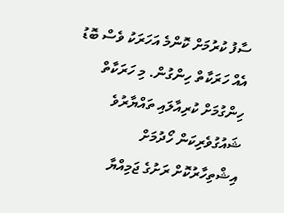ސާފު ކުރުމަށް ކޮންމެ އަހަރަކު ވެސް ބޮޑު އެއް ހަރަކާތް ހިންގުން. މި ހަރަކާތް ހިންގުމަށް ކުރިއާލައި ތައްޔާރުވެ ޝައުގުވެރިކަން ހޯދުމަށް
އިޝްތިހާރުކޮށް ރަށުގެ ޖަމިއްޔާ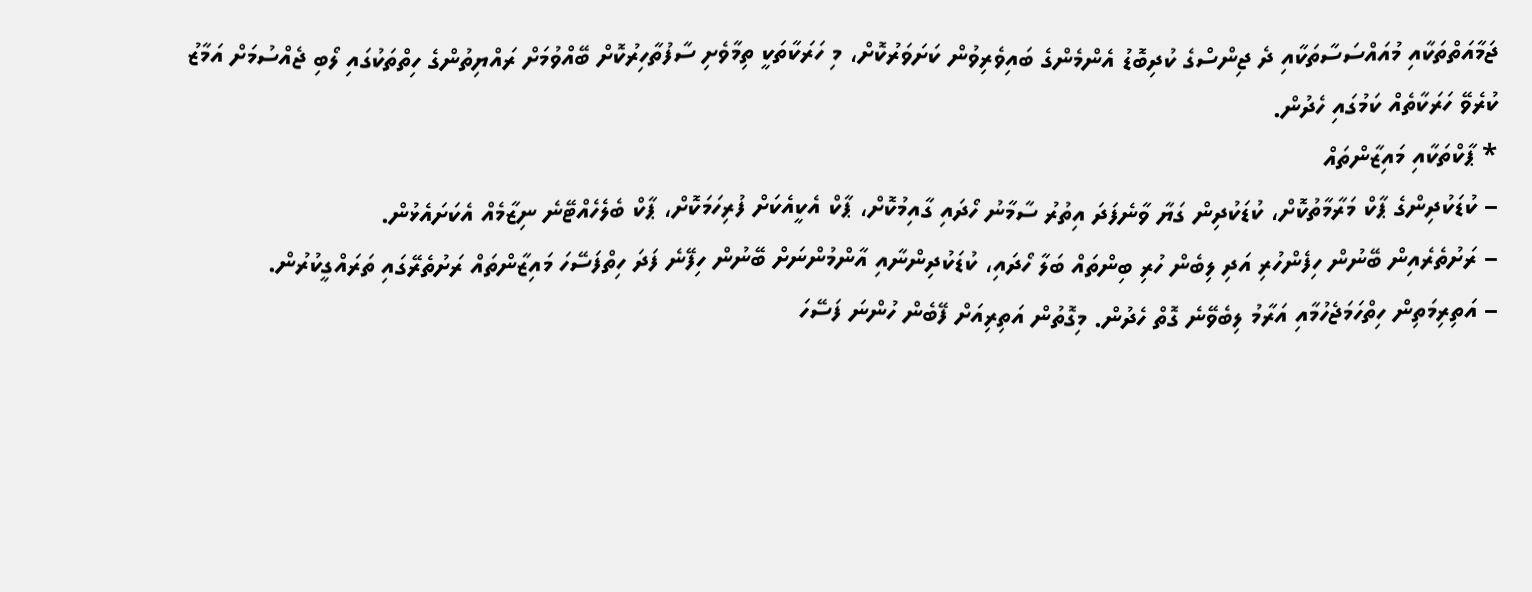ޖަމާއަތްތަކާއި މުއައްސަސާތަކާއި ދެ ޖިންސްގެ ކުދިބޮޑު އެންމެންގެ ބައިވެރިވުން ކަށަވަރުކޮށް، މި ހަރަކާތަކީ ތިމާވެށި ސާފުތާހިރުކޮށް ބޭއްވުމަށް ރައްޔިތުންގެ ހިތްތަކުގައި ލޯބި ޖެއްސުމަށް އަމާޒު ކުރެވޭ ހަރަކާތެއް ކަމުގައި ހެދުން.
* ޕާކްތަކާއި މައިޒާންތައް
– ކުޑަކުދިންގެ ޕާކް މަރާމާތުކޮށް، ކުޑަކުދިން ގަޔާ ވާނެފަދަ އިތުރު ސާމާނު ހޯދައި ގާއިމުކޮށް، ޕާކް އެކީއެކަށް ފުރިހަމަކޮށް، ޕާކް ބެލެހެއްޓޭނެ ނިޒާމެއް އެކަށައެޅުން.
– ރަށުތެރެއިން ބޭނުން ހިފެންހުރި އަދި ލިބެން ހުރި ބިންތައް ބަލާ ހޯދައި، ކުޑަކުދިންނާއި އާންމުންނަށް ބޭނުން ހިފޭނެ ފަދަ ހިތްފަސޭހަ މައިޒާންތައް ރަށުތެރޭގައި ތަރައްގީކުރުން.
– އަތިރިމަތިން ހިތްހަމަޖެހުމާއި އަރާމު ލިބެވޭނެ ގޮތް ހެދުން. މިގޮތުން އަތިރިއަށް ފޭބެން ހުންނަ ފަސޭހަ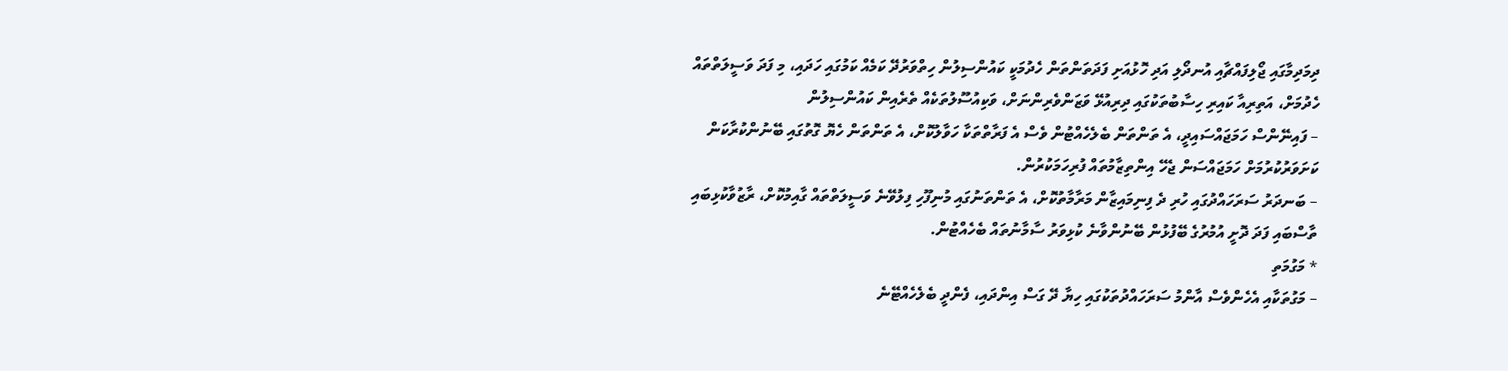ދިމަދިމާގައި ޖޯލިފައްޗާއި އުނދޯލި އަދި ހޮޅުއަށި ފަދަތަންތަން ހެދުމަކީ ކައުންސިލުން ހިތްވަރުދޭ ކަމެއް ކަމުގައި ހަދައި، މި ފަދަ ވަސީލަތްތައް ހެދުމަށް، އަތިރިއާ ކައިރި ހިސާބުތަކުގައި ދިރިއުޅޭ ވަޒަންވެރިންނަށް، ވަކިއުސޫލުތަކެއް ތެރެއިން ކައުންސިލުން
– ފައިނޭންސް ހަމަޖައްސައިދީ، އެ ތަންތަން ބެލެހެއްޓުން ވެސް އެ ފަރާތްތަކާ ހަވާލުކޮށް، އެ ތަންތަން ހެޔޮ ގޮތުގައި ބޭނުންކުރާކަން ކަށަވަރުކުރުމަށް ހަމަޖައްސަން ޖެހޭ އިންތިޒާމުތައް ފުރިހަމަކުރުން.
– ބަނދަރު ސަރަހައްދުގައި ހުރި ދެ ފިނިމައިޒާން މަރާމާތުކޮށް، އެ ތަންތަނުގައި މުނިފޫހި ފިލުވޭނެ ވަސީލަތްތައް ގާއިމުކޮށް، ރާޒުވާކުޅިބައި ތާސްބައި ފަދަ ދޮށީ އުމުރުގެ ބޭފުޅުން ބޭނުންވާނެ ކުޅިވަރު ސާމާނުތައް ބެހެއްޓުން.
* މަގުމަތި
– މަގުތަކާއި އެހެންވެސް އާންމު ސަރަހައްދުތަކުގައި ހިޔާ ދޭ ގަސް އިންދައި، ފެންދީ ބެލެހެއްޓޭނެ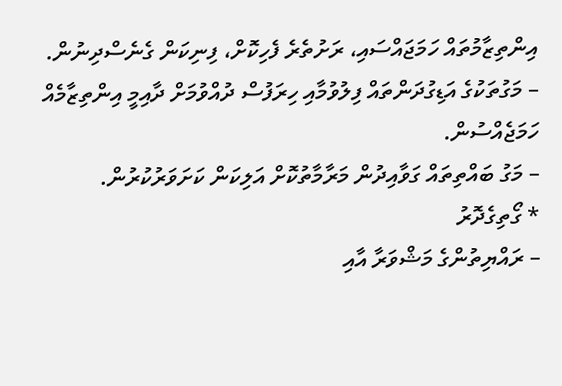އިންތިޒާމުތައް ހަމަޖައްސައި، ރަށުތެރެ ފެހިކޮށް، ފިނިކަން ގެނެސްދިނުން.
– މަގުތަކުގެ އަޑިގުދަންތައް ފިލުވުމާއި ހިރަފުސް ދުއްވުމަށް ދާއިމީ އިންތިޒާމެއް ހަމަޖެއްސުން.
– މަގު ބައްތިތައް ގަވާއިދުން މަރާމާތުކޮށް އަލިކަން ކަށަވަރުކުރުން.
* ގޯތިގެދޮރު
– ރައްޔިތުންގެ މަޝްވަރާ އާއި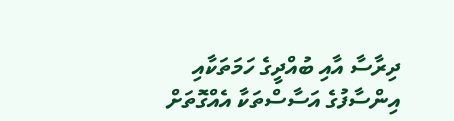ދިރާސާ އާއި ބުއްދީގެ ހަމަތަކާއި އިންސާފުގެ އަސާސްތަކާ އެއްގޮތަށް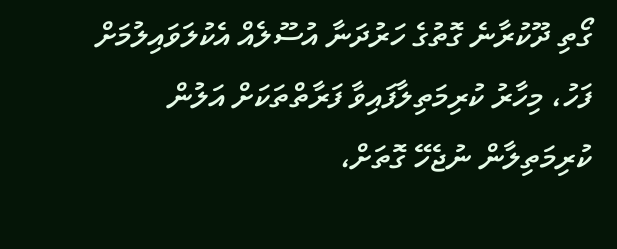ގޯތި ދޫކުރާނެ ގޮތުގެ ހަރުދަނާ އުސޫލެއް އެކުލަވައިލުމަށް ފަހު، މިހާރު ކުރިމަތިލާފައިވާ ފަރާތްތަކަށް އަލުން ކުރިމަތިލާން ނުޖެހޭ ގޮތަށް،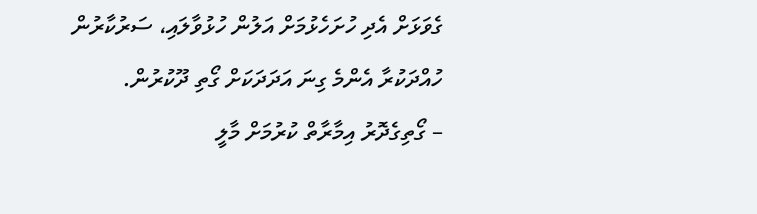ގެވަޅަށް އެދި ހުށަހެޅުމަށް އަލުން ހުޅުވާލައި، ސަރުކާރުން ހުއްދަކުރާ އެންމެ ގިނަ އަދަދަކަށް ގޯތި ދޫކުރުން.
– ގޯތިގެދޮރު އިމާރާތް ކުރުމަށް މާލީ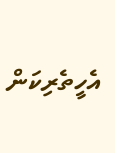އެހީތެރިކަން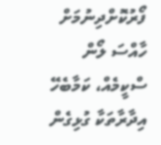ފޯރުކޮށްދިނުމަށް ހާއްސަ ލޯން ސްކީމެއް، ކަމާބެހޭ އިދާރާތަކާ ގުޅިގެން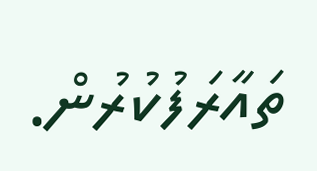ތައާރަފުކުރުން.